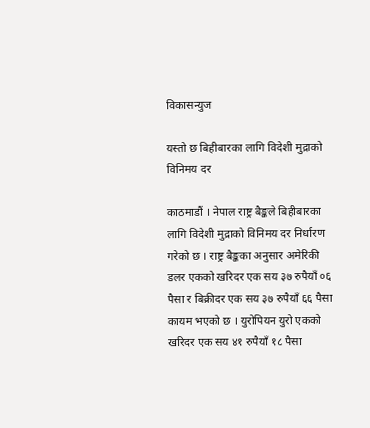विकासन्युज

यस्तो छ बिहीबारका लागि विदेशी मुद्राको विनिमय दर

काठमाडौं । नेपाल राष्ट्र बैङ्कले बिहीबारका लागि विदेशी मुद्राको विनिमय दर निर्धारण गरेको छ । राष्ट्र बैङ्कका अनुसार अमेरिकी डलर एकको खरिदर एक सय ३७ रुपैयाँ ०६ पैसा र बिक्रीदर एक सय ३७ रुपैयाँ ६६ पैसा कायम भएको छ । युरोपियन युरो एकको खरिदर एक सय ४१ रुपैयाँ १८ पैसा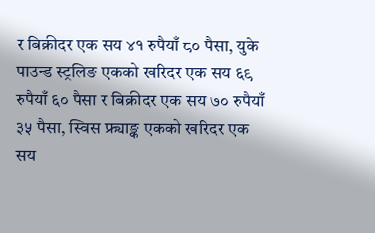र बिक्रीदर एक सय ४१ रुपैयाँ ८० पैसा, युके पाउन्ड स्ट्रलिङ एकको खरिदर एक सय ६९ रुपैयाँ ६० पैसा र बिक्रीदर एक सय ७० रुपैयाँ ३५ पैसा, स्विस फ्र्याङ्क एकको खरिदर एक सय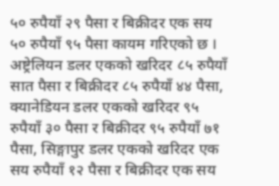५० रुपैयाँ २९ पैसा र बिक्रीदर एक सय ५० रुपैयाँ ९५ पैसा कायम गरिएको छ । अष्ट्रेलियन डलर एकको खरिदर ८५ रुपैयाँ सात पैसा र बिक्रीदर ८५ रुपैयाँ ४४ पैसा, क्यानेडियन डलर एकको खरिदर ९५ रुपैयाँ ३० पैसा र बिक्रीदर ९५ रुपैयाँ ७१ पैसा, सिङ्गापुर डलर एकको खरिदर एक सय रुपैयाँ १२ पैसा र बिक्रीदर एक सय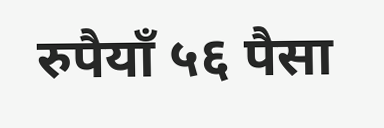रुपैयाँ ५६ पैसा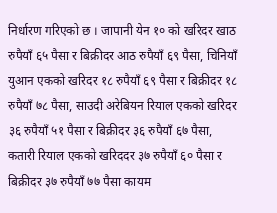निर्धारण गरिएको छ । जापानी येन १० को खरिदर खाठ रुपैयाँ ६५ पैसा र बिक्रीदर आठ रुपैयाँ ६९ पैसा, चिनियाँ युआन एकको खरिदर १८ रुपैयाँ ६९ पैसा र बिक्रीदर १८ रुपैयाँ ७८ पैसा, साउदी अरेबियन रियाल एकको खरिदर ३६ रुपैयाँ ५१ पैसा र बिक्रीदर ३६ रुपैयाँ ६७ पैसा, कतारी रियाल एकको खरिददर ३७ रुपैयाँ ६० पैसा र बिक्रीदर ३७ रुपैयाँ ७७ पैसा कायम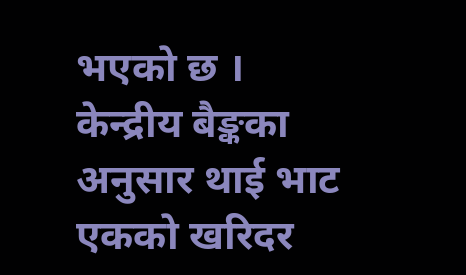भएको छ । केन्द्रीय बैङ्कका अनुसार थाई भाट एकको खरिदर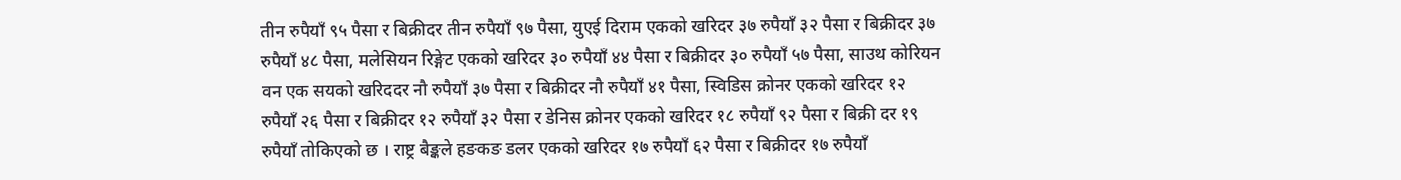तीन रुपैयाँ ९५ पैसा र बिक्रीदर तीन रुपैयाँ ९७ पैसा, युएई दिराम एकको खरिदर ३७ रुपैयाँ ३२ पैसा र बिक्रीदर ३७ रुपैयाँ ४८ पैसा, मलेसियन रिङ्गेट एकको खरिदर ३० रुपैयाँ ४४ पैसा र बिक्रीदर ३० रुपैयाँ ५७ पैसा, साउथ कोरियन वन एक सयको खरिददर नौ रुपैयाँ ३७ पैसा र बिक्रीदर नौ रुपैयाँ ४१ पैसा, स्विडिस क्रोनर एकको खरिदर १२ रुपैयाँ २६ पैसा र बिक्रीदर १२ रुपैयाँ ३२ पैसा र डेनिस क्रोनर एकको खरिदर १८ रुपैयाँ ९२ पैसा र बिक्री दर १९ रुपैयाँ तोकिएको छ । राष्ट्र बैङ्कले हङकङ डलर एकको खरिदर १७ रुपैयाँ ६२ पैसा र बिक्रीदर १७ रुपैयाँ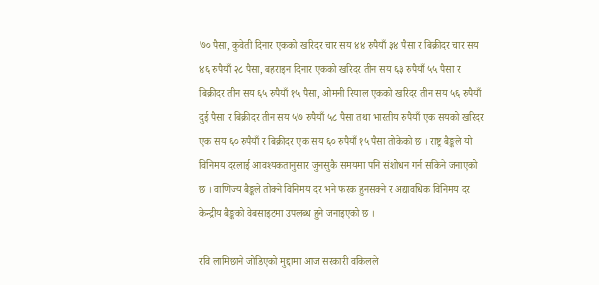७० पैसा, कुवेती दिनार एकको खरिदर चार सय ४४ रुपैयाँ ३४ पैसा र बिक्रीदर चार सय ४६ रुपैयाँ २८ पैसा, बहराइन दिनार एकको खरिदर तीन सय ६३ रुपैयाँ ५५ पैसा र बिक्रीदर तीन सय ६५ रुपैयाँ १५ पैसा, ओमनी रियाल एकको खरिदर तीन सय ५६ रुपैयाँ दुई पैसा र बिक्रीदर तीन सय ५७ रुपैयाँ ५८ पैसा तथा भारतीय रुपैयाँ एक सयको खरिदर एक सय ६० रुपैयाँ र बिक्रीदर एक सय ६० रुपैयाँ १५ पैसा तोकेको छ । राष्ट्र बैङ्कले यो विनिमय दरलाई आवश्यकतानुसार जुनसुकै समयमा पनि संशोधन गर्न सकिने जनाएको छ । वाणिज्य बैङ्कले तोक्ने विनिमय दर भने फरक हुनसक्ने र अद्यावधिक विनिमय दर केन्द्रीय बैङ्कको वेबसाइटमा उपलब्ध हुने जनाइएको छ ।

रवि लामिछाने जोडिएको मुद्दामा आज सरकारी वकिलले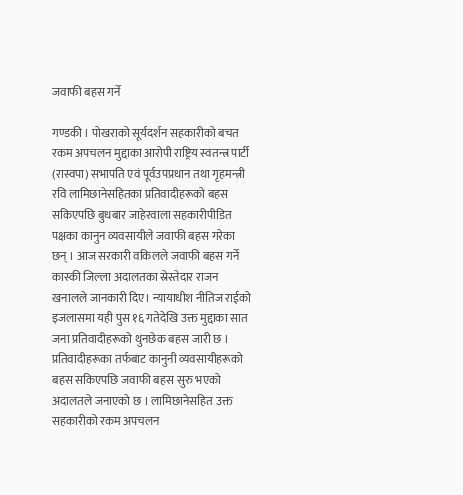जवाफी बहस गर्ने

गण्डकी । पोखराको सूर्यदर्शन सहकारीको बचत रकम अपचलन मुद्दाका आरोपी राष्ट्रिय स्वतन्त्र पार्टी (रास्वपा) सभापति एवं पूर्वउपप्रधान तथा गृहमन्त्री रवि लामिछानेसहितका प्रतिवादीहरूको बहस सकिएपछि बुधबार जाहेरवाला सहकारीपीडित पक्षका कानुन व्यवसायीले जवाफी बहस गरेका छन् । आज सरकारी वकिलले जवाफी बहस गर्ने कास्की जिल्ला अदालतका स्रेस्तेदार राजन खनालले जानकारी दिए। न्यायाधीश नीतिज राईको इजलासमा यही पुस १६ गतेदेखि उक्त मुद्दाका सात जना प्रतिवादीहरूको थुनछेक बहस जारी छ । प्रतिवादीहरूका तर्फबाट कानुनी व्यवसायीहरूको बहस सकिएपछि जवाफी बहस सुरु भएको अदालतले जनाएको छ । लामिछानेसहित उक्त सहकारीको रकम अपचलन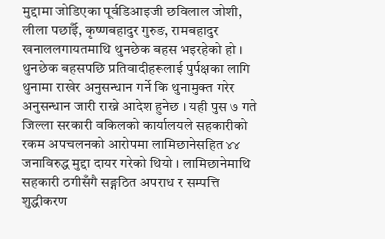मुद्दामा जोडिएका पूर्वडिआइजी छविलाल जोशी, लीला पछाईँ, कृष्णबहादुर गुरुङ, रामबहादुर खनाललगायतमाथि थुनछेक बहस भइरहेको हो । थुनछेक बहसपछि प्रतिवादीहरूलाई पुर्पक्षका लागि थुनामा राखेर अनुसन्धान गर्ने कि थुनामुक्त गरेर अनुसन्धान जारी राख्ने आदेश हुनेछ । यही पुस ७ गते जिल्ला सरकारी वकिलको कार्यालयले सहकारीको रकम अपचलनको आरोपमा लामिछानेसहित ४४ जनाविरुद्ध मुद्दा दायर गरेको थियो । लामिछानेमाथि सहकारी ठगीसँगै सङ्गठित अपराध र सम्पत्ति शुद्धीकरण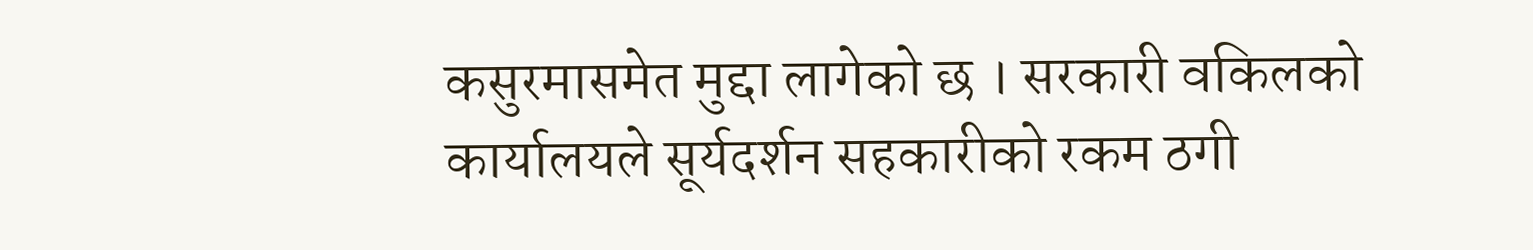कसुरमासमेत मुद्दा लागेको छ । सरकारी वकिलको कार्यालयले सूर्यदर्शन सहकारीको रकम ठगी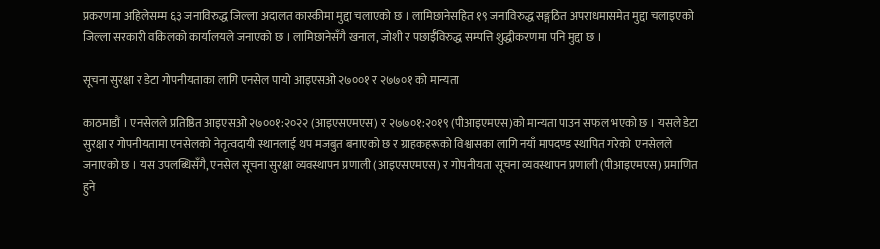प्रकरणमा अहिलेसम्म ६३ जनाविरुद्ध जिल्ला अदालत कास्कीमा मुद्दा चलाएको छ । लामिछानेसहित १९ जनाविरुद्ध सङ्गठित अपराधमासमेत मुद्दा चलाइएको जिल्ला सरकारी वकिलको कार्यालयले जनाएको छ । लामिछानेसँगै खनाल, जोशी र पछाईँविरुद्ध सम्पत्ति शुद्धीकरणमा पनि मुद्दा छ ।

सूचना सुरक्षा र डेटा गोपनीयताका लागि एनसेल पायो आइएसओ २७००१ र २७७०१ को मान्यता

काठमाडौं । एनसेलले प्रतिष्ठित आइएसओ २७००१:२०२२ (आइएसएमएस) र २७७०१:२०१९ (पीआइएमएस)को मान्यता पाउन सफल भएको छ । यसले डेटा सुरक्षा र गोपनीयतामा एनसेलको नेतृत्वदायी स्थानलाई थप मजबुत बनाएको छ र ग्राहकहरूको विश्वासका लागि नयाँ मापदण्ड स्थापित गरेको  एनसेलले जनाएको छ । यस उपलब्धिसँगै, एनसेल सूचना सुरक्षा व्यवस्थापन प्रणाली (आइएसएमएस) र गोपनीयता सूचना व्यवस्थापन प्रणाली (पीआइएमएस) प्रमाणित हुने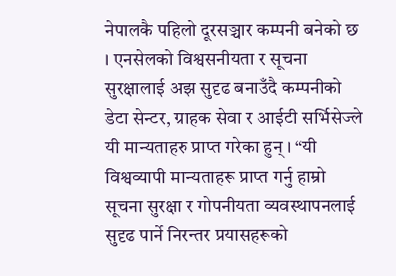नेपालकै पहिलो दूरसञ्चार कम्पनी बनेको छ । एनसेलको विश्वसनीयता र सूचना सुरक्षालाई अझ सुदृढ बनाउँदै कम्पनीको डेटा सेन्टर, ग्राहक सेवा र आईटी सर्भिसेज्ले यी मान्यताहरु प्राप्त गरेका हुन् । “यी विश्वव्यापी मान्यताहरू प्राप्त गर्नु हाम्रो सूचना सुरक्षा र गोपनीयता व्यवस्थापनलाई सुदृढ पार्ने निरन्तर प्रयासहरूको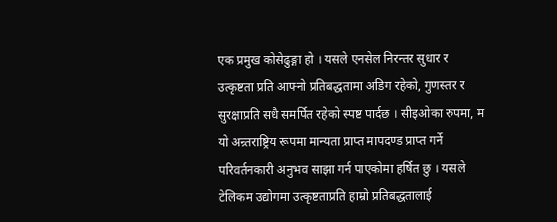एक प्रमुख कोसेढुङ्गा हो । यसले एनसेल निरन्तर सुधार र उत्कृष्टता प्रति आफ्नो प्रतिबद्धतामा अडिग रहेको, गुणस्तर र सुरक्षाप्रति सधै समर्पित रहेको स्पष्ट पार्दछ । सीइओका रुपमा, म यो अन्र्तराष्ट्रिय रूपमा मान्यता प्राप्त मापदण्ड प्राप्त गर्ने परिवर्तनकारी अनुभव साझा गर्न पाएकोमा हर्षित छु । यसले टेलिकम उद्योगमा उत्कृष्टताप्रति हाम्रो प्रतिबद्धतालाई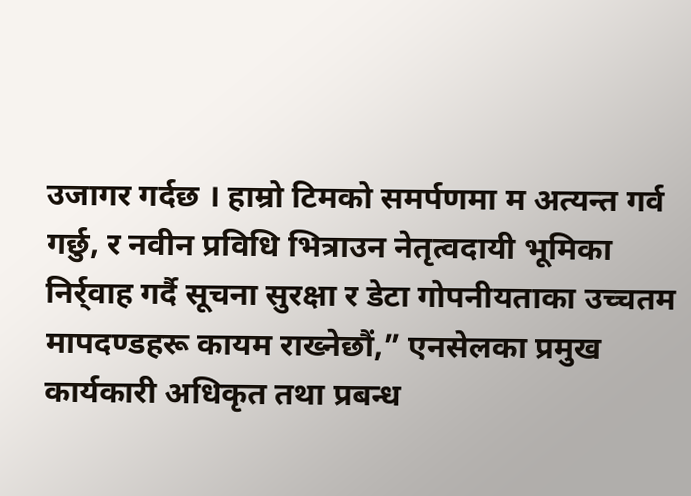उजागर गर्दछ । हाम्रो टिमको समर्पणमा म अत्यन्त गर्व गर्छु, र नवीन प्रविधि भित्राउन नेतृत्वदायी भूमिका निर्र्वाह गर्दै सूचना सुरक्षा र डेटा गोपनीयताका उच्चतम मापदण्डहरू कायम राख्नेछौं,” एनसेलका प्रमुख कार्यकारी अधिकृत तथा प्रबन्ध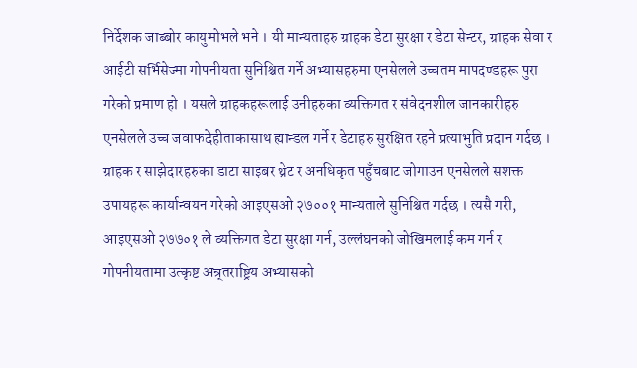निर्देशक जाब्बोर कायुमोभले भने । यी मान्यताहरु ग्राहक डेटा सुरक्षा र डेटा सेन्टर, ग्राहक सेवा र आईटी सर्भिसेज्मा गोपनीयता सुनिश्चित गर्ने अभ्यासहरुमा एनसेलले उच्चतम मापदण्डहरू पुरा गरेको प्रमाण हो । यसले ग्राहकहरूलाई उनीहरुका व्यक्तिगत र संवेदनशील जानकारीहरु एनसेलले उच्च जवाफदेहीताकासाथ ह्यान्डल गर्ने र डेटाहरु सुरक्षित रहने प्रत्याभुति प्रदान गर्दछ । ग्राहक र साझेदारहरुका डाटा साइबर थ्रेट र अनधिकृत पहुँचबाट जोगाउन एनसेलले सशक्त उपायहरू कार्यान्वयन गरेको आइएसओ २७००१ मान्यताले सुनिश्चित गर्दछ । त्यसै गरी, आइएसओ २७७०१ ले व्यक्तिगत डेटा सुरक्षा गर्न, उल्लंघनको जोखिमलाई कम गर्न र गोपनीयतामा उत्कृष्ट अन्र्तराष्ट्रिय अभ्यासको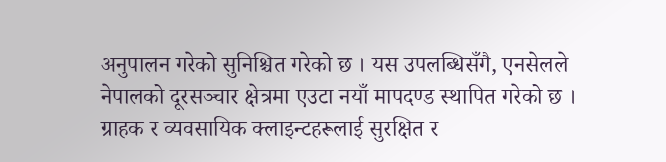अनुपालन गरेको सुनिश्चित गरेको छ । यस उपलब्धिसँगै, एनसेलले नेपालको दूरसञ्चार क्षेत्रमा एउटा नयाँ मापदण्ड स्थापित गरेको छ । ग्राहक र व्यवसायिक क्लाइन्टहरूलाई सुरक्षित र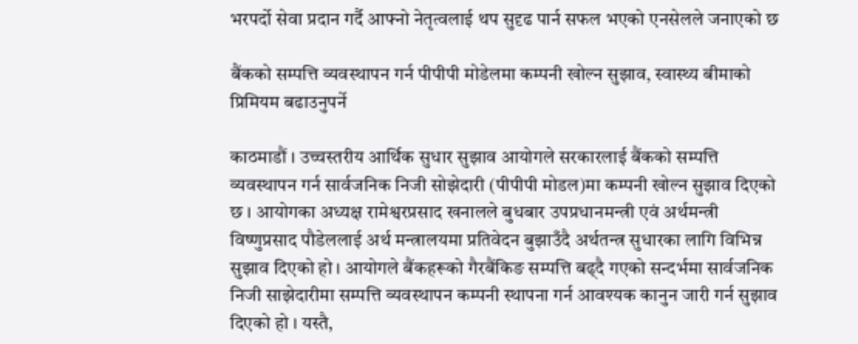भरपर्दो सेवा प्रदान गर्दै आफ्नो नेतृत्वलाई थप सुदृढ पार्न सफल भएको एनसेलले जनाएको छ

बैंकको सम्पत्ति व्यवस्थापन गर्न पीपीपी मोडेलमा कम्पनी खोल्न सुझाव, स्वास्थ्य बीमाको प्रिमियम बढाउनुपर्ने

काठमाडौं । उच्चस्तरीय आर्थिक सुधार सुझाव आयोगले सरकारलाई बैंकको सम्पत्ति व्यवस्थापन गर्न सार्वजनिक निजी सोझेदारी (पीपीपी मोडल)मा कम्पनी खोल्न सुझाव दिएको छ । आयोगका अध्यक्ष रामेश्वरप्रसाद खनालले बुधबार उपप्रधानमन्त्री एवं अर्थमन्त्री विष्णुप्रसाद पौडेललाई अर्थ मन्त्रालयमा प्रतिवेदन बुझाउँदै अर्थतन्त्र सुधारका लागि विभिन्न सुझाव दिएको हो । आयोगले बैंकहरूको गैरबैंकिङ सम्पत्ति बढ्दै गएको सन्दर्भमा सार्वजनिक निजी साझेदारीमा सम्पत्ति व्यवस्थापन कम्पनी स्थापना गर्न आवश्यक कानुन जारी गर्न सुझाव दिएको हो । यस्तै,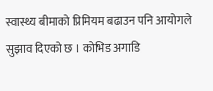स्वास्थ्य बीमाको प्रिमियम बढाउन पनि आयोगले सुझाव दिएको छ । कोभिड अगाडि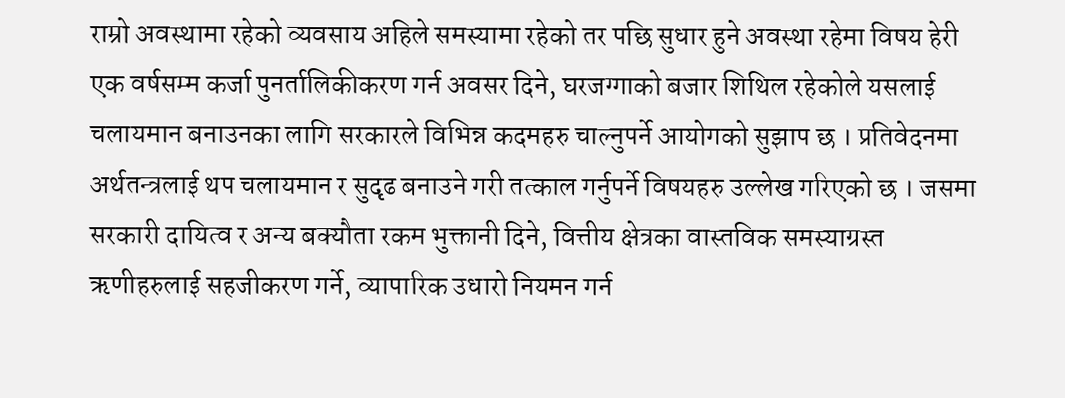राम्रो अवस्थामा रहेको व्यवसाय अहिले समस्यामा रहेको तर पछि सुधार हुने अवस्था रहेमा विषय हेरी एक वर्षसम्म कर्जा पुनर्तालिकीकरण गर्न अवसर दिने, घरजग्गाको बजार शिथिल रहेकोले यसलाई चलायमान बनाउनका लागि सरकारले विभिन्न कदमहरु चाल्नुपर्ने आयोगको सुझाप छ । प्रतिवेदनमा अर्थतन्त्रलाई थप चलायमान र सुदृढ बनाउने गरी तत्काल गर्नुपर्ने विषयहरु उल्लेख गरिएको छ । जसमा सरकारी दायित्व र अन्य बक्यौता रकम भुक्तानी दिने, वित्तीय क्षेत्रका वास्तविक समस्याग्रस्त ऋणीहरुलाई सहजीकरण गर्ने, व्यापारिक उधारो नियमन गर्न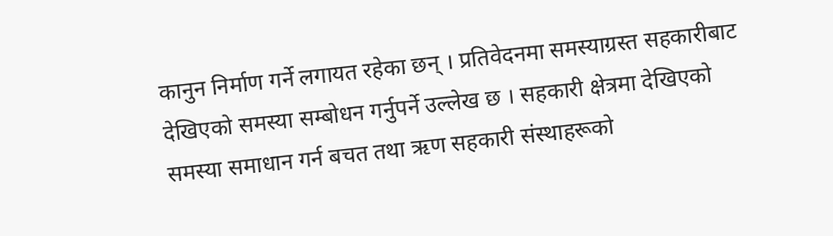कानुन निर्माण गर्ने लगायत रहेका छन् । प्रतिवेदनमा समस्याग्रस्त सहकारीबाट देखिएको समस्या सम्बोधन गर्नुपर्ने उल्लेख छ । सहकारी क्षेत्रमा देखिएको समस्या समाधान गर्न बचत तथा ऋण सहकारी संस्थाहरूको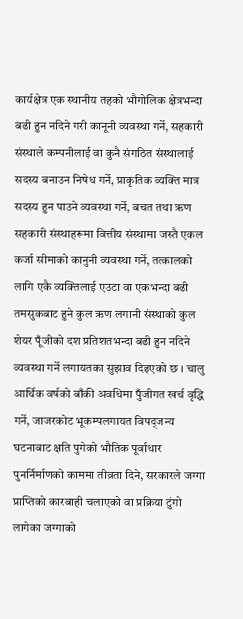कार्यक्षेत्र एक स्थानीय तहको भौगोलिक क्षेत्रभन्दा बढी हुन नदिने गरी कानूनी व्यवस्था गर्ने, सहकारी संस्थाले कम्पनीलाई वा कुनै संगठित संस्थालाई सदस्य बनाउन निषेध गर्ने, प्राकृतिक व्यक्ति मात्र सदस्य हुन पाउने व्यवस्था गर्ने, बचत तथा ऋण सहकारी संस्थाहरूमा वित्तीय संस्थामा जस्तै एकल कर्जा सीमाको कानुनी व्यवस्था गर्ने, तत्कालको लागि एकै व्यक्तिलाई एउटा वा एकभन्दा बढी तमसुकबाट हुने कुल ऋण लगानी संस्थाको कुल शेयर पूँजीको दश प्रतिशतभन्दा बढी हुन नदिने व्यवस्था गर्ने लगायतका सुझाव दिइएको छ । चालु आर्थिक वर्षको बाँकी अवधिमा पुँजीगत खर्च वृद्धि गर्ने, जाजरकोट भूकम्पलगायत विपद्जन्य घटनाबाट क्षति पुगेको भौतिक पूर्वाधार पुनर्निर्माणको काममा तीव्रता दिने, सरकारले जग्गा प्राप्तिको कारबाही चलाएको वा प्रक्रिया टुंगो लागेका जग्गाको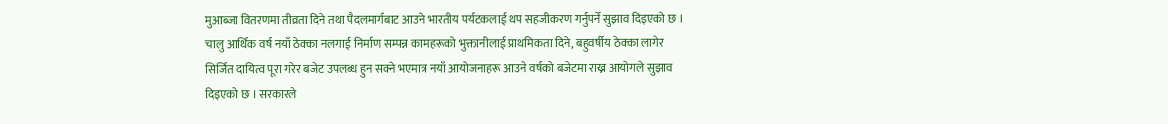मुआब्जा वितरणमा तीव्रता दिने तथा पैदलमार्गबाट आउने भारतीय पर्यटकलाई थप सहजीकरण गर्नुपर्ने सुझाव दिइएको छ । चालु आर्थिक वर्ष नयाँ ठेक्का नलगाई निर्माण सम्पन्न कामहरूको भुक्तानीलाई प्राथमिकता दिने, बहुवर्षीय ठेक्का लागेर सिर्जित दायित्व पूरा गरेर बजेट उपलब्ध हुन सक्ने भएमात्र नयाँ आयोजनाहरू आउने वर्षको बजेटमा राख्न आयोगले सुझाव दिइएको छ । सरकारले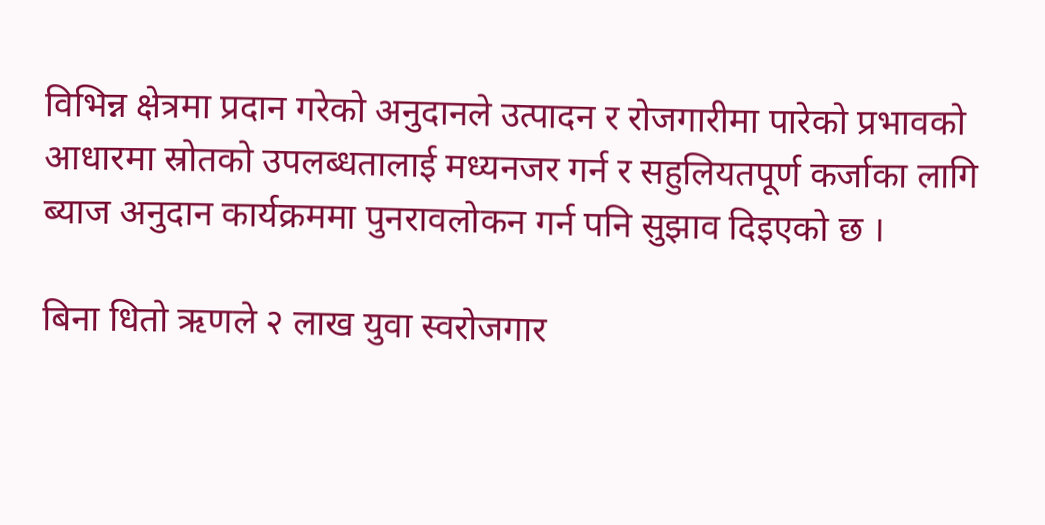विभिन्न क्षेत्रमा प्रदान गरेको अनुदानले उत्पादन र रोजगारीमा पारेको प्रभावको आधारमा स्रोतको उपलब्धतालाई मध्यनजर गर्न र सहुलियतपूर्ण कर्जाका लागि ब्याज अनुदान कार्यक्रममा पुनरावलोकन गर्न पनि सुझाव दिइएको छ ।

बिना धितो ऋणले २ लाख युवा स्वरोजगार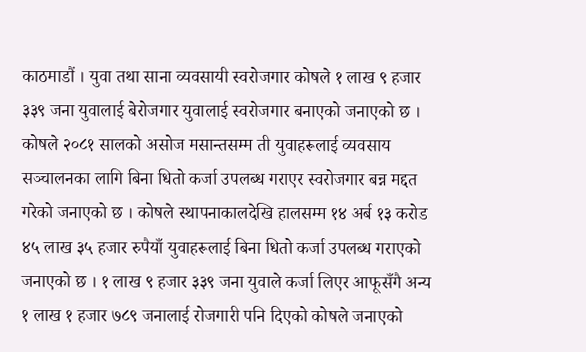काठमाडौं । युवा तथा साना व्यवसायी स्वरोजगार कोषले १ लाख ९ हजार ३३९ जना युवालाई बेरोजगार युवालाई स्वरोजगार बनाएको जनाएको छ । कोषले २०८१ सालको असोज मसान्तसम्म ती युवाहरूलाई व्यवसाय सञ्चालनका लागि बिना धितो कर्जा उपलब्ध गराएर स्वरोजगार बन्न मद्दत गरेको जनाएको छ । कोषले स्थापनाकालदेखि हालसम्म १४ अर्ब १३ करोड ४५ लाख ३५ हजार रुपैयाँ युवाहरूलाई बिना धितो कर्जा उपलब्ध गराएको जनाएको छ । १ लाख ९ हजार ३३९ जना युवाले कर्जा लिएर आफूसँगै अन्य १ लाख १ हजार ७८९ जनालाई रोजगारी पनि दिएको कोषले जनाएको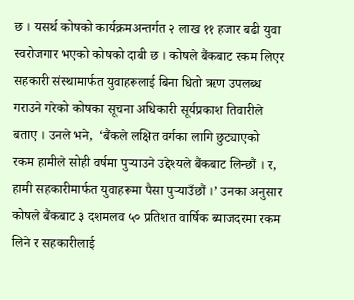छ । यसर्थ कोषको कार्यक्रमअन्तर्गत २ लाख ११ हजार बढी युवा स्वरोजगार भएको कोषको दाबी छ । कोषले बैंकबाट रकम लिएर सहकारी संस्थामार्फत युवाहरूलाई बिना धितो ऋण उपलब्ध गराउने गरेको कोषका सूचना अधिकारी सूर्यप्रकाश तिवारीले बताए । उनले भने,  ‘बैंकले लक्षित वर्गका लागि छुट्याएको रकम हामीले सोही वर्षमा पुर्‍याउने उद्देश्यले बैंकबाट लिन्छौं । र, हामी सहकारीमार्फत युवाहरूमा पैसा पुर्‍याउँछौं ।’ उनका अनुसार कोषले बैंकबाट ३ दशमलव ५० प्रतिशत वार्षिक ब्याजदरमा रकम लिने र सहकारीलाई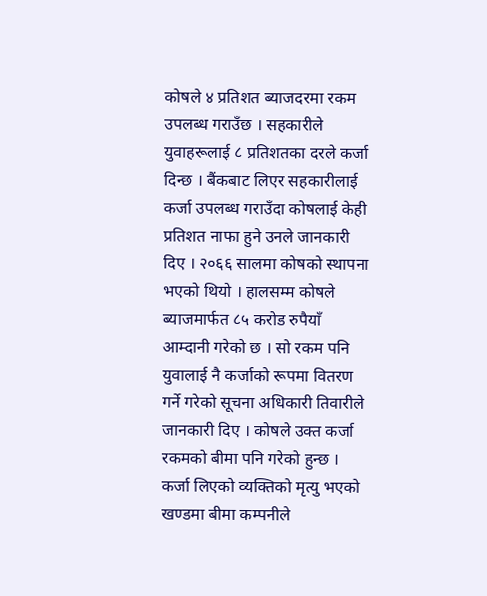कोषले ४ प्रतिशत ब्याजदरमा रकम उपलब्ध गराउँछ । सहकारीले युवाहरूलाई ८ प्रतिशतका दरले कर्जा दिन्छ । बैंकबाट लिएर सहकारीलाई कर्जा उपलब्ध गराउँदा कोषलाई केही प्रतिशत नाफा हुने उनले जानकारी दिए । २०६६ सालमा कोषको स्थापना भएको थियो । हालसम्म कोषले ब्याजमार्फत ८५ करोड रुपैयाँ आम्दानी गरेको छ । सो रकम पनि युवालाई नै कर्जाको रूपमा वितरण गर्ने गरेको सूचना अधिकारी तिवारीले जानकारी दिए । कोषले उक्त कर्जा रकमको बीमा पनि गरेको हुन्छ । कर्जा लिएको व्यक्तिको मृत्यु भएको खण्डमा बीमा कम्पनीले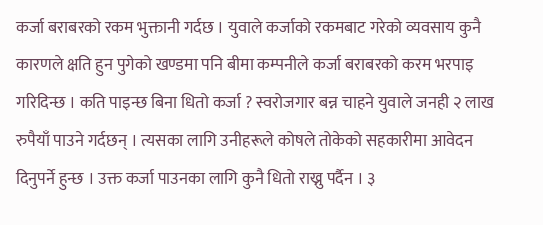कर्जा बराबरको रकम भुक्तानी गर्दछ । युवाले कर्जाको रकमबाट गरेको व्यवसाय कुनै कारणले क्षति हुन पुगेको खण्डमा पनि बीमा कम्पनीले कर्जा बराबरको करम भरपाइ गरिदिन्छ । कति पाइन्छ बिना धितो कर्जा ? स्वरोजगार बन्न चाहने युवाले जनही २ लाख रुपैयाँ पाउने गर्दछन् । त्यसका लागि उनीहरूले कोषले तोकेको सहकारीमा आवेदन दिनुपर्ने हुन्छ । उक्त कर्जा पाउनका लागि कुनै धितो राख्नु पर्दैन । ३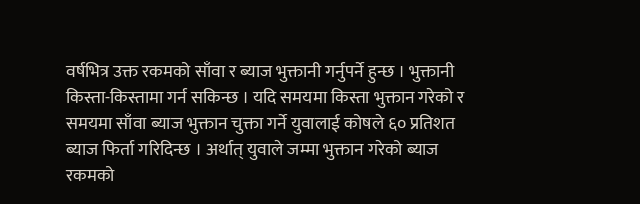वर्षभित्र उक्त रकमको साँवा र ब्याज भुक्तानी गर्नुपर्ने हुन्छ । भुक्तानी किस्ता-किस्तामा गर्न सकिन्छ । यदि समयमा किस्ता भुक्तान गरेको र समयमा साँवा ब्याज भुक्तान चुक्ता गर्ने युवालाई कोषले ६० प्रतिशत ब्याज फिर्ता गरिदिन्छ । अर्थात् युवाले जम्मा भुक्तान गरेको ब्याज रकमको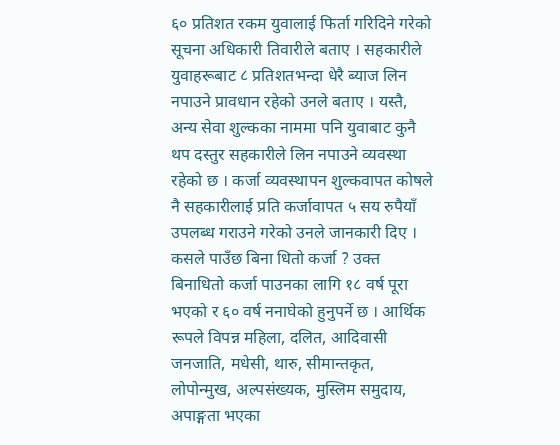६० प्रतिशत रकम युवालाई फिर्ता गरिदिने गरेको सूचना अधिकारी तिवारीले बताए । सहकारीले युवाहरूबाट ८ प्रतिशतभन्दा धेरै ब्याज लिन नपाउने प्रावधान रहेको उनले बताए । यस्तै, अन्य सेवा शुल्कका नाममा पनि युवाबाट कुनै थप दस्तुर सहकारीले लिन नपाउने व्यवस्था रहेको छ । कर्जा व्यवस्थापन शुल्कवापत कोषले नै सहकारीलाई प्रति कर्जावापत ५ सय रुपैयाँ उपलब्ध गराउने गरेको उनले जानकारी दिए । कसले पाउँछ बिना धितो कर्जा ? उक्त बिनाधितो कर्जा पाउनका लागि १८ वर्ष पूरा भएको र ६० वर्ष ननाघेको हुनुपर्ने छ । आर्थिक रूपले विपन्न महिला, दलित, आदिवासी जनजाति, मधेसी, थारु, सीमान्तकृत, लोपोन्मुख, अल्पसंख्यक, मुस्लिम समुदाय, अपाङ्गता भएका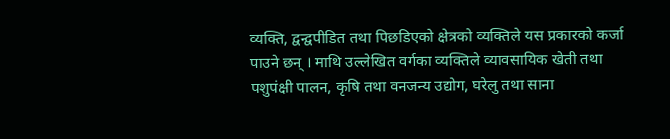व्यक्ति, द्वन्द्वपीडित तथा पिछडिएको क्षेत्रको व्यक्तिले यस प्रकारको कर्जा पाउने छन् । माथि उल्लेखित वर्गका व्यक्तिले व्यावसायिक खेती तथा पशुपंक्षी पालन, कृषि तथा वनजन्य उद्योग, घरेलु तथा साना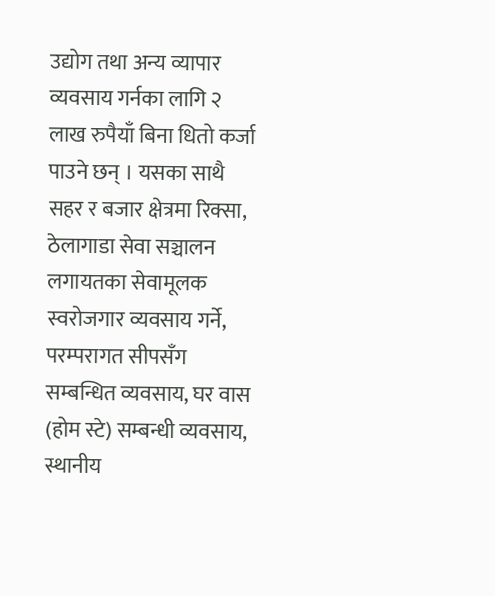उद्योग तथा अन्य व्यापार व्यवसाय गर्नका लागि २ लाख रुपैयाँ बिना धितो कर्जा पाउने छन् । यसका साथै सहर र बजार क्षेत्रमा रिक्सा, ठेलागाडा सेवा सञ्चालन लगायतका सेवामूलक स्वरोजगार व्यवसाय गर्ने, परम्परागत सीपसँग सम्बन्धित व्यवसाय, घर वास (होम स्टे) सम्बन्धी व्यवसाय, स्थानीय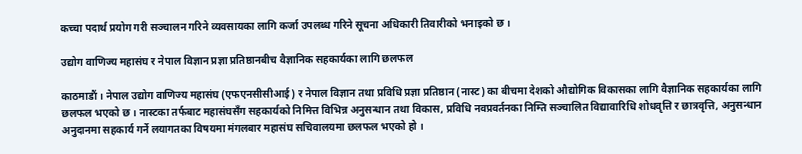कच्चा पदार्थ प्रयोग गरी सञ्चालन गरिने व्यवसायका लागि कर्जा उपलब्ध गरिने सूचना अधिकारी तिवारीको भनाइको छ ।

उद्योग वाणिज्य महासंघ र नेपाल विज्ञान प्रज्ञा प्रतिष्ठानबीच वैज्ञानिक सहकार्यका लागि छलफल

काठमाडौं । नेपाल उद्योग वाणिज्य महासंघ (एफएनसीसीआई) र नेपाल विज्ञान तथा प्रविधि प्रज्ञा प्रतिष्ठान (नास्ट) का बीचमा देशको औद्योगिक विकासका लागि वैज्ञानिक सहकार्यका लागि छलफल भएको छ । नास्टका तर्फबाट महासंघसँग सहकार्यको निमित्त विभिन्न अनुसन्धान तथा विकास, प्रविधि नवप्रवर्तनका निम्ति सञ्चालित विद्यावारिधि शोधवृत्ति र छात्रवृत्ति, अनुसन्धान अनुदानमा सहकार्य गर्ने लयागतका विषयमा मंगलबार महासंघ सचिवालयमा छलफल भएको हो ।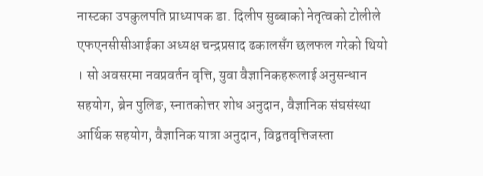नास्टका उपकुलपति प्राध्यापक डा. दिलीप सुब्बाको नेतृत्वको टोलीले एफएनसीसीआईका अध्यक्ष चन्द्रप्रसाद ढकालसँग छलफल गरेको थियो । सो अवसरमा नवप्रवर्तन वृत्ति, युवा वैज्ञानिकहरूलाई अनुसन्धान सहयोग, ब्रेन पुलिङ, स्नातकोत्तर शोध अनुदान, वैज्ञानिक संघसंस्था आर्थिक सहयोग, वैज्ञानिक यात्रा अनुदान, विद्वतवृत्तिजस्ता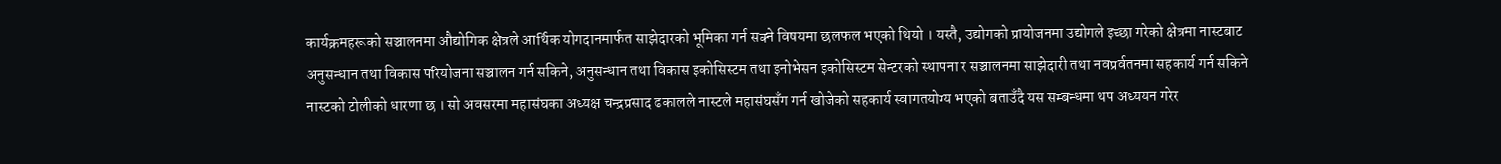कार्यक्रमहरूको सञ्चालनमा औद्योगिक क्षेत्रले आर्थिक योगदानमार्फत साझेदारको भूमिका गर्न सक्ने विषयमा छलफल भएको थियो । यस्तै, उद्योगको प्रायोजनमा उद्योगले इच्छा गरेको क्षेत्रमा नास्टबाट अनुसन्धान तथा विकास परियोजना सञ्चालन गर्न सकिने, अनुसन्धान तथा विकास इकोसिस्टम तथा इनोभेसन इकोसिस्टम सेन्टरको स्थापना र सञ्चालनमा साझेदारी तथा नवप्रर्वतनमा सहकार्य गर्न सकिने नास्टको टोलीको धारणा छ । सो अवसरमा महासंघका अध्यक्ष चन्द्रप्रसाद ढकालले नास्टले महासंघसँग गर्न खोजेको सहकार्य स्वागतयोग्य भएको बताउँदै यस सम्बन्धमा थप अध्ययन गरेर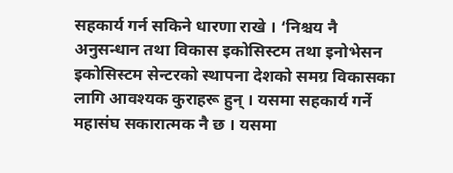सहकार्य गर्न सकिने धारणा राखे । ‘निश्चय नै अनुसन्धा‌न तथा विकास इकोसिस्टम तथा इनोभेसन इकोसिस्टम सेन्टरको स्थापना देशको समग्र विकासका लागि आवश्यक कुराहरू हुन् । यसमा सहकार्य गर्ने महासंघ सकारात्मक नै छ । यसमा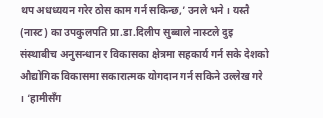थप अधध्ययन गरेर ठोस काम गर्न सकिन्छ,’ उनले भने । यस्तै (नास्ट) का उपकुलपति प्रा.डा.दिलीप सुब्बाले नास्टले दुइ संस्थाबीच अनुसन्धान र विकासका क्षेत्रमा सहकार्य गर्न सके देशको औद्योगिक विकासमा सकारात्मक योगदान गर्न सकिने उल्लेख गरे । ‘हामीसँग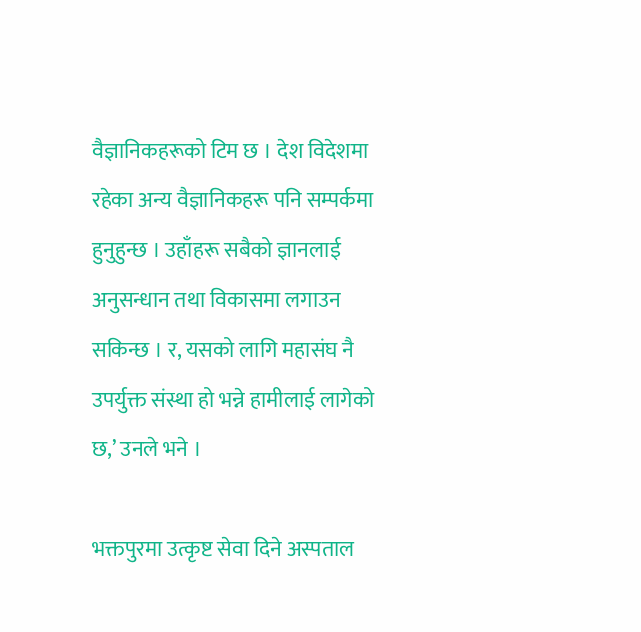वैज्ञानिकहरूको टिम छ । देश विदेशमा रहेका अन्य वैज्ञानिकहरू पनि सम्पर्कमा हुनुहुन्छ । उहाँहरू सबैको ज्ञानलाई अनुसन्धान तथा विकासमा लगाउन सकिन्छ । र, यसको लागि महासंघ नै उपर्युक्त संस्था हो भन्ने हामीलाई लागेको छ,’ उनले भने ।

भक्तपुरमा उत्कृष्ट सेवा दिने अस्पताल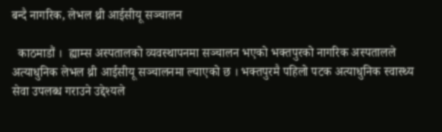बन्दै नागरिक, लेभल थ्री आईसीयू सञ्चालन

  काठमाडौं ।  ह्याम्स अस्पतालको व्यवस्थापनमा सञ्चालन भएको भक्तपुरको नागरिक अस्पतालले अत्याधुनिक लेभल थ्री आईसीयू सञ्चालनमा ल्याएको छ । भक्तपुरमै पहिलो पटक अत्याधुनिक स्वास्थ्य सेवा उपलब्ध गराउने उद्देश्यले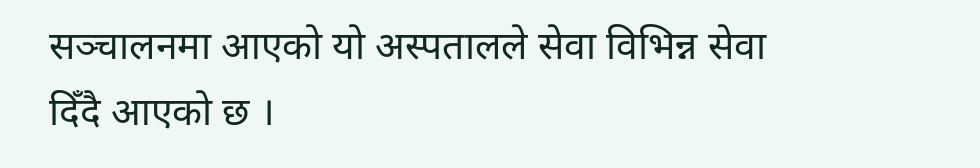सञ्चालनमा आएको यो अस्पतालले सेवा विभिन्न सेवा दिँदै आएको छ ।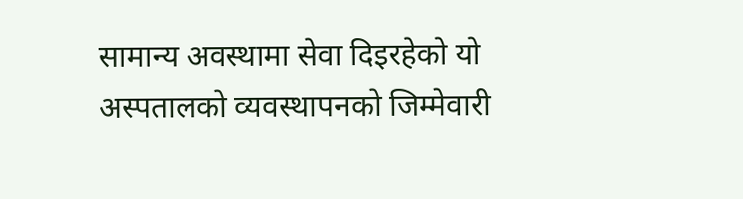सामान्य अवस्थामा सेवा दिइरहेको यो अस्पतालको व्यवस्थापनको जिम्मेवारी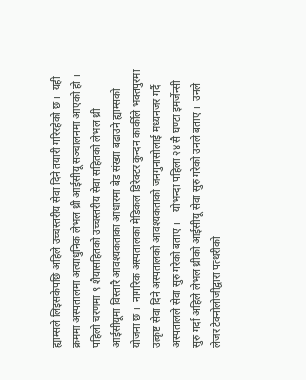ह्याम्सले लिइसकेपछि अहिले उच्चस्तरीय सेवा दिने तयारी गरिरहेको छ ।  यही क्रममा अस्पतालमा अत्याधुनिक लेभल थ्री आईसीयू सञ्चालनमा आएको हो । पहिलो चरणमा ९ शैयासहितको उच्चस्तरीय सेवा सहितको लेभल थ्री आईसीयूमा विस्तारै आवश्यकताका आधारमा बेड संख्या बढाउने ह्याम्सको योजना छ ।  नागरिक अस्पतालका मेडिकल डिरेक्टर कुन्दन कार्कीले भक्तपुरमा उत्कृष्ट सेवा दिने अस्पतालको आवश्यकताको जनगुनासोलाई मध्यनजर गर्दै अस्पतालले सेवा सुरु गरेको बताए ।    योभन्दा पहिला २४ सै घण्टा इमर्जेन्सी सुरु गर्दा अहिले लेभल थ्रीको आईसीयू सेवा सुरु गरेको उनले बताए ।  उनले लेजर टेक्नोलोजीद्वारा पत्थरीको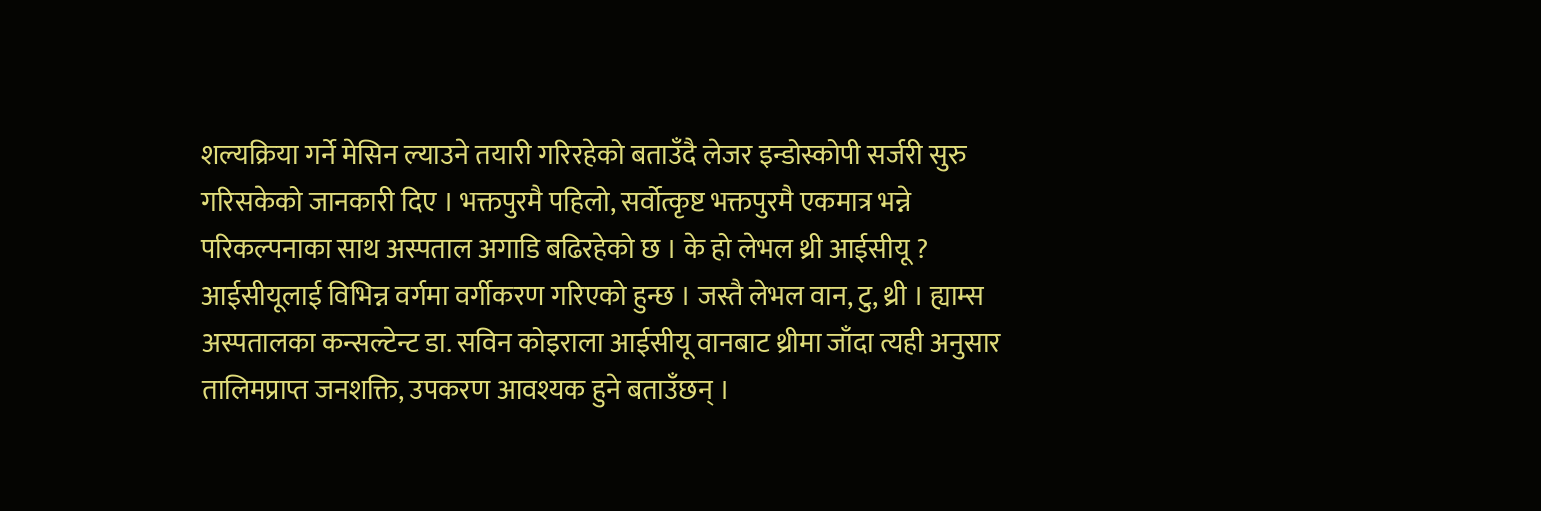शल्यक्रिया गर्ने मेसिन ल्याउने तयारी गरिरहेको बताउँदै लेजर इन्डोस्कोपी सर्जरी सुरु गरिसकेको जानकारी दिए । भक्तपुरमै पहिलो, सर्वोत्कृष्ट भक्तपुरमै एकमात्र भन्ने परिकल्पनाका साथ अस्पताल अगाडि बढिरहेको छ । के हो लेभल थ्री आईसीयू ?  आईसीयूलाई विभिन्न वर्गमा वर्गीकरण गरिएको हुन्छ । जस्तै लेभल वान, टु, थ्री । ह्याम्स अस्पतालका कन्सल्टेन्ट डा. सविन कोइराला आईसीयू वानबाट थ्रीमा जाँदा त्यही अनुसार तालिमप्राप्त जनशक्ति, उपकरण आवश्यक हुने बताउँछन् ।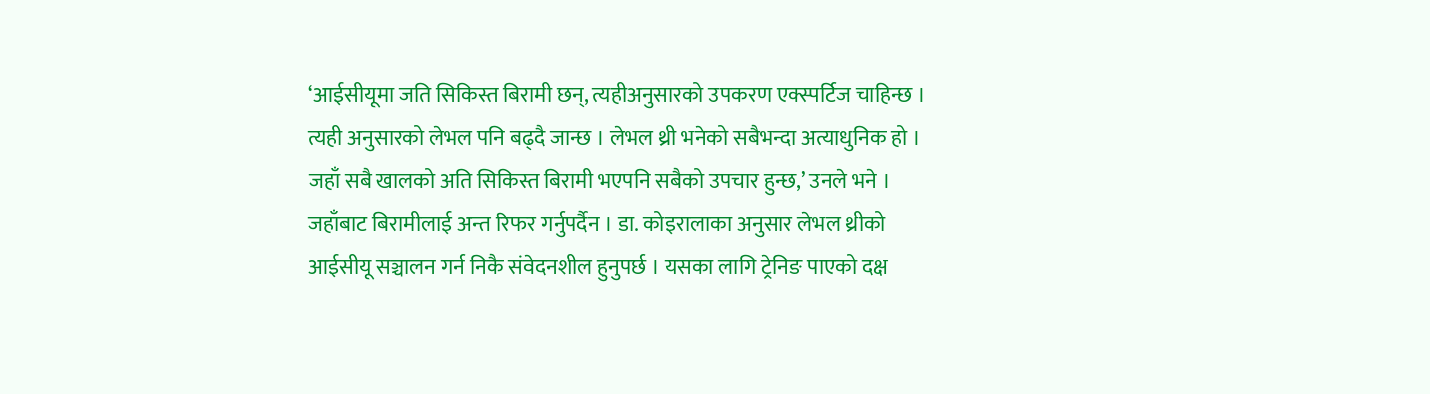‘आईसीयूमा जति सिकिस्त बिरामी छन्, त्यहीअनुसारको उपकरण एक्स्पर्टिज चाहिन्छ । त्यही अनुसारको लेभल पनि बढ्दै जान्छ । लेभल थ्री भनेको सबैभन्दा अत्याधुनिक हो । जहाँ सबै खालको अति सिकिस्त बिरामी भएपनि सबैको उपचार हुन्छ,’ उनले भने । जहाँबाट बिरामीलाई अन्त रिफर गर्नुपर्दैन । डा. कोइरालाका अनुसार लेभल थ्रीको आईसीयू सञ्चालन गर्न निकै संवेदनशील हुनुपर्छ । यसका लागि ट्रेनिङ पाएको दक्ष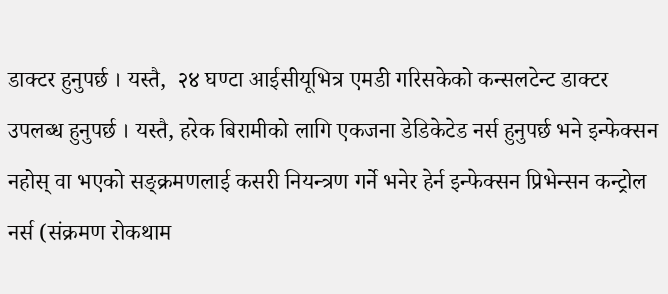डाक्टर हुनुपर्छ । यस्तै,  २४ घण्टा आईसीयूभित्र एमडी गरिसकेको कन्सलटेन्ट डाक्टर उपलब्ध हुनुपर्छ । यस्तै, हरेक बिरामीको लागि एकजना डेडिकेटेड नर्स हुनुपर्छ भने इन्फेक्सन नहोस् वा भएको सङ्क्रमणलाई कसरी नियन्त्रण गर्ने भनेर हेर्न इन्फेक्सन प्रिभेन्सन कन्ट्रोल नर्स (संक्रमण रोकथाम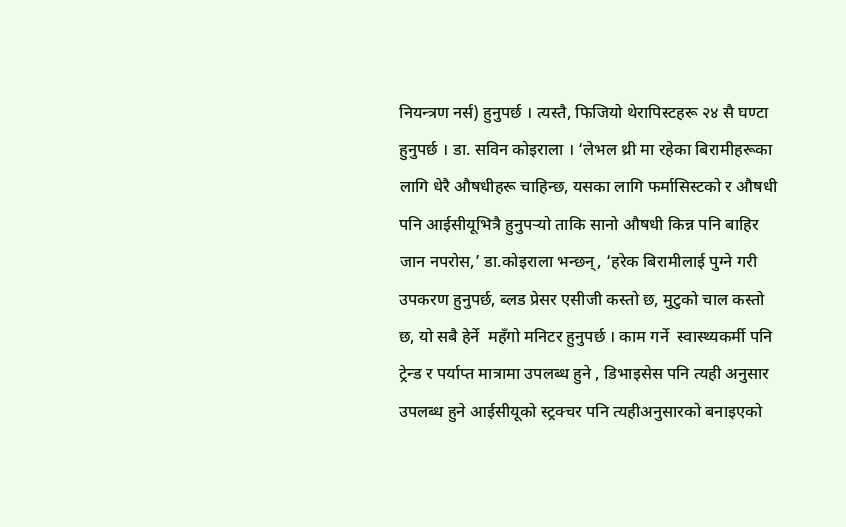नियन्त्रण नर्स) हुनुपर्छ । त्यस्तै, फिजियो थेरापिस्टहरू २४ सै घण्टा हुनुपर्छ । डा. सविन कोइराला । ‘लेभल थ्री मा रहेका बिरामीहरूका लागि धेरै औषधीहरू चाहिन्छ, यसका लागि फर्मासिस्टको र औषधी पनि आईसीयूभित्रै हुनुपर्‍यो ताकि सानो औषधी किन्न पनि बाहिर जान नपरोस,’ डा.कोइराला भन्छन्, ‘हरेक बिरामीलाई पुग्ने गरी उपकरण हुनुपर्छ, ब्लड प्रेसर एसीजी कस्तो छ, मुटुको चाल कस्तो छ, यो सबै हेर्ने  महँगो मनिटर हुनुपर्छ । काम गर्ने  स्वास्थ्यकर्मी पनि ट्रेन्ड र पर्याप्त मात्रामा उपलब्ध हुने , डिभाइसेस पनि त्यही अनुसार उपलब्ध हुने आईसीयूको स्ट्रक्चर पनि त्यहीअनुसारको बनाइएको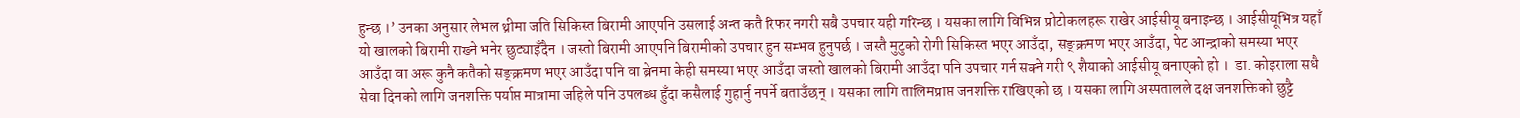हुन्छ ।’ उनका अनुसार लेभल थ्रीमा जति सिकिस्त बिरामी आएपनि उसलाई अन्त कतै रिफर नगरी सबै उपचार यही गरिन्छ । यसका लागि विभिन्न प्रोटोकलहरू राखेर आईसीयू बनाइन्छ । आईसीयूभित्र यहाँ यो खालको बिरामी राख्ने भनेर छुट्याइँदैन । जस्तो बिरामी आएपनि बिरामीको उपचार हुन सम्भव हुनुपर्छ । जस्तै मुटुको रोगी सिकिस्त भएर आउँदा, सङ्क्रमण भएर आउँदा, पेट आन्द्राको समस्या भएर आउँदा वा अरू कुनै कतैको सङ्क्रमण भएर आउँदा पनि वा ब्रेनमा केही समस्या भएर आउँदा जस्तो खालको बिरामी आउँदा पनि उपचार गर्न सक्ने गरी ९ शैयाको आईसीयू बनाएको हो ।  डा. कोइराला सधै सेवा दिनको लागि जनशक्ति पर्याप्त मात्रामा जहिले पनि उपलब्ध हुँदा कसैलाई गुहार्नु नपर्ने बताउँछन् । यसका लागि तालिमप्राप्त जनशक्ति राखिएको छ । यसका लागि अस्पतालले दक्ष जनशक्तिको छुट्टै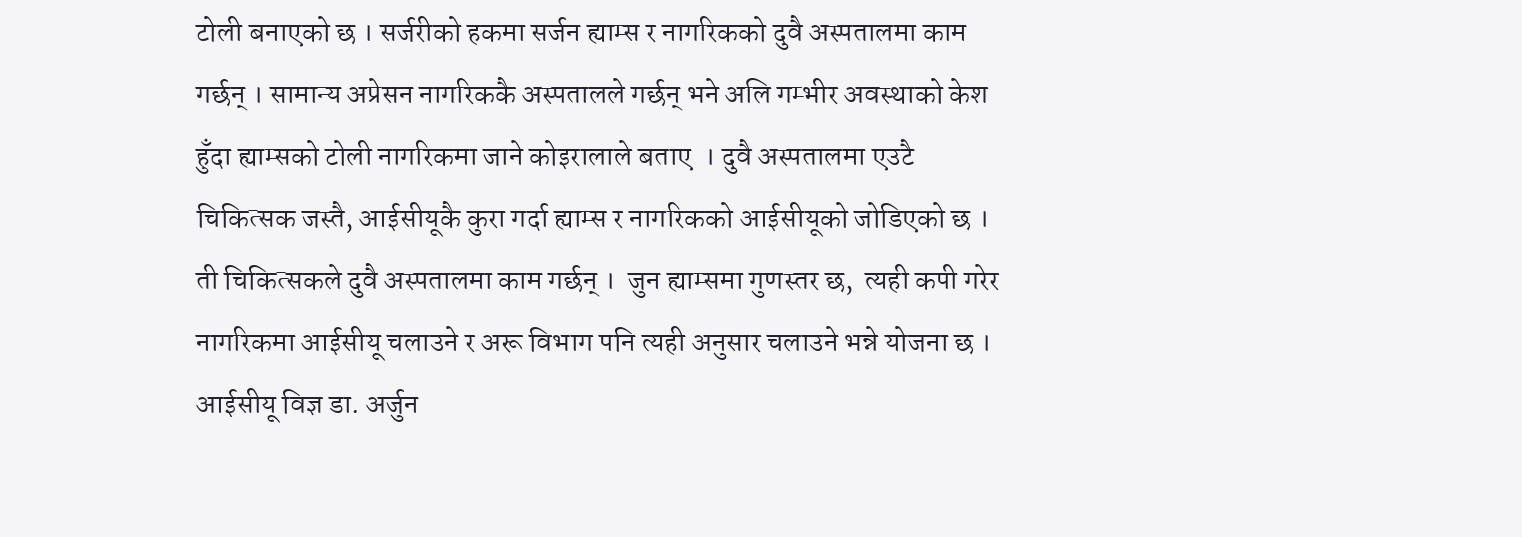टोली बनाएको छ । सर्जरीको हकमा सर्जन ह्याम्स र नागरिकको दुवै अस्पतालमा काम गर्छन् । सामान्य अप्रेसन नागरिककै अस्पतालले गर्छन् भने अलि गम्भीर अवस्थाको केश हुँदा ह्याम्सको टोली नागरिकमा जाने कोइरालाले बताए  । दुवै अस्पतालमा एउटै चिकित्सक जस्तै, आईसीयूकै कुरा गर्दा ह्याम्स र नागरिकको आईसीयूको जोडिएको छ । ती चिकित्सकले दुवै अस्पतालमा काम गर्छन् ।  जुन ह्याम्समा गुणस्तर छ,  त्यही कपी गरेर नागरिकमा आईसीयू चलाउने र अरू विभाग पनि त्यही अनुसार चलाउने भन्ने योजना छ ।  आईसीयू विज्ञ डा. अर्जुन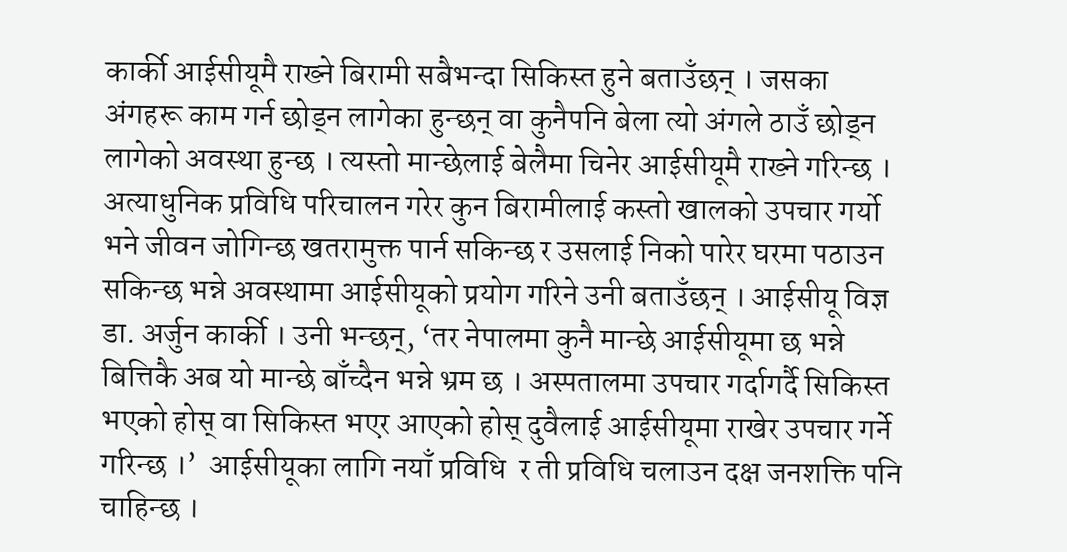कार्की आईसीयूमै राख्ने बिरामी सबैभन्दा सिकिस्त हुने बताउँछन् । जसका अंगहरू काम गर्न छोड्न लागेका हुन्छन् वा कुनैपनि बेला त्यो अंगले ठाउँ छोड्न लागेको अवस्था हुन्छ । त्यस्तो मान्छेलाई बेलैमा चिनेर आईसीयूमै राख्ने गरिन्छ । अत्याधुनिक प्रविधि परिचालन गरेर कुन बिरामीलाई कस्तो खालको उपचार गर्यो भने जीवन जोगिन्छ खतरामुक्त पार्न सकिन्छ र उसलाई निको पारेर घरमा पठाउन सकिन्छ भन्ने अवस्थामा आईसीयूको प्रयोग गरिने उनी बताउँछन् । आईसीयू विज्ञ डा. अर्जुन कार्की । उनी भन्छन्, ‘तर नेपालमा कुनै मान्छे आईसीयूमा छ भन्ने बित्तिकै अब यो मान्छे बाँच्दैन भन्ने भ्रम छ । अस्पतालमा उपचार गर्दागर्दै सिकिस्त भएको होस् वा सिकिस्त भएर आएको होस् दुवैलाई आईसीयूमा राखेर उपचार गर्ने गरिन्छ ।’  आईसीयूका लागि नयाँ प्रविधि  र ती प्रविधि चलाउन दक्ष जनशक्ति पनि चाहिन्छ ।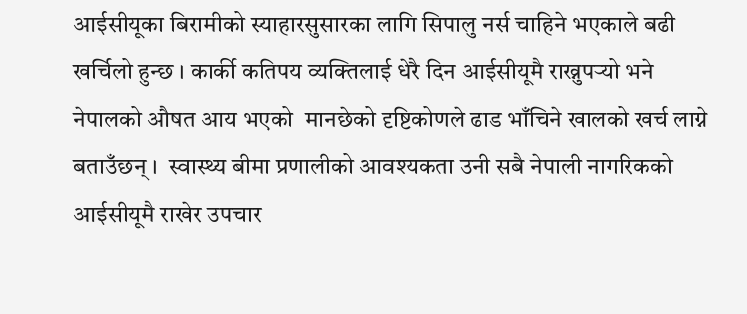आईसीयूका बिरामीको स्याहारसुसारका लागि सिपालु नर्स चाहिने भएकाले बढी खर्चिलो हुन्छ । कार्की कतिपय व्यक्तिलाई धेरै दिन आईसीयूमै राख्नुपर्‍यो भने नेपालको औषत आय भएको  मानछेको दृष्टिकोणले ढाड भाँचिने खालको खर्च लाग्ने बताउँछन् ।  स्वास्थ्य बीमा प्रणालीको आवश्यकता उनी सबै नेपाली नागरिकको आईसीयूमै राखेर उपचार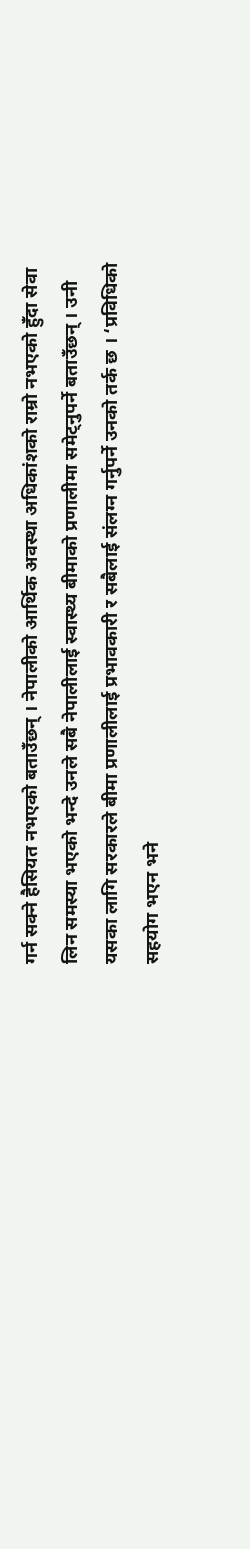गर्न सक्ने हैसियत नभएको बताउँछन् । नेपालीको आर्थिक अवस्था अधिकांशको राम्रो नभएको हुँदा सेवा लिन समस्या भएको भन्दे उनले सबै नेपालीलाई स्वास्थ्य बीमाको प्रणालीमा समेट्नुपर्ने बताउँछन् । उनी यसका लागि सरकारले बीमा प्रणालीलाई प्रभावकारी र सबैलाई संलग्न गर्नुपर्ने उनको तर्क छ । ‘प्रविधिको सहयोग भएन भने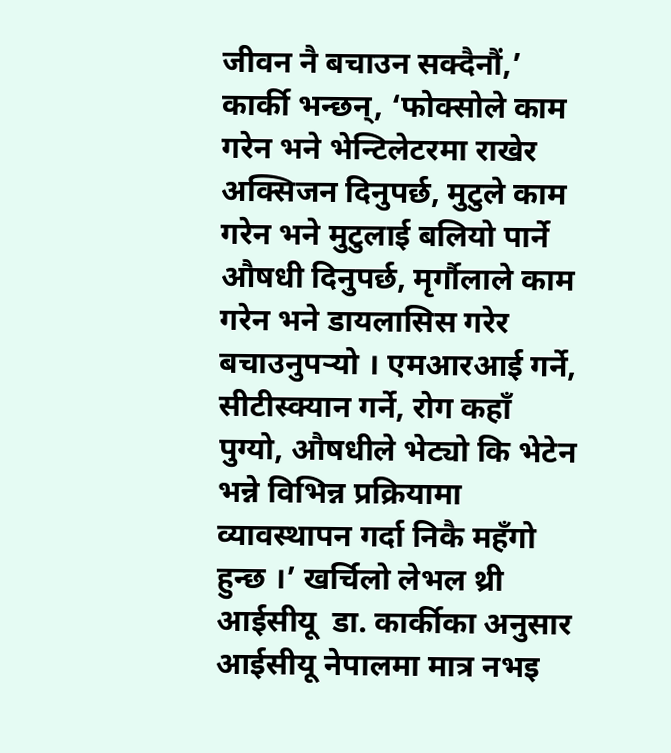जीवन नै बचाउन सक्दैनौं,’ कार्की भन्छन्, ‘फोक्सोले काम गरेन भने भेन्टिलेटरमा राखेर अक्सिजन दिनुपर्छ, मुटुले काम गरेन भने मुटुलाई बलियो पार्ने औषधी दिनुपर्छ, मृर्गौलाले काम गरेन भने डायलासिस गरेर बचाउनुपर्‍यो । एमआरआई गर्ने, सीटीस्क्यान गर्ने, रोग कहाँ पुग्यो, औषधीले भेट्यो कि भेटेन भन्ने विभिन्न प्रक्रियामा व्यावस्थापन गर्दा निकै महँगो हुन्छ ।’ खर्चिलो लेभल थ्री आईसीयू  डा. कार्कीका अनुसार आईसीयू नेपालमा मात्र नभइ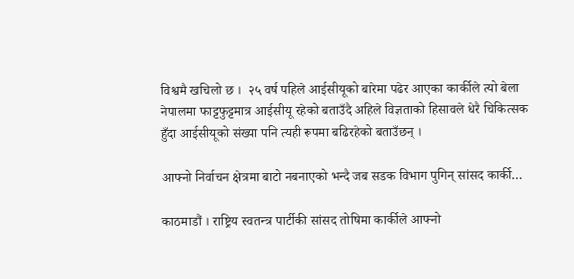विश्वमै खचिलो छ ।  २५ वर्ष पहिले आईसीयूको बारेमा पढेर आएका कार्कीले त्यो बेला नेपालमा फाट्टफुट्टमात्र आईसीयू रहेको बताउँदै अहिले विज्ञताको हिसावले धेरै चिकित्सक हुँदा आईसीयूको संख्या पनि त्यही रूपमा बढिरहेको बताउँछन् ।

आफ्नो निर्वाचन क्षेत्रमा बाटो नबनाएको भन्दै जब सडक विभाग पुगिन् सांसद कार्की…

काठमाडौं । राष्ट्रिय स्वतन्त्र पार्टीकी सांसद तोषिमा कार्कीले आफ्नो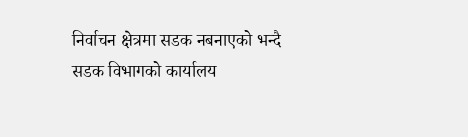निर्वाचन क्षेत्रमा सडक नबनाएको भन्दै सडक विभागको कार्यालय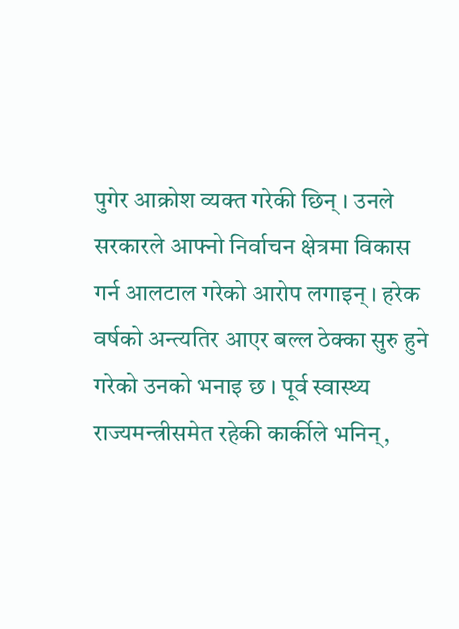पुगेर आक्रोश व्यक्त गरेकी छिन् । उनले सरकारले आफ्नो निर्वाचन क्षेत्रमा विकास गर्न आलटाल गरेको आरोप लगाइन् । हरेक वर्षको अन्त्यतिर आएर बल्ल ठेक्का सुरु हुने गरेको उनको भनाइ छ । पूर्व स्वास्थ्य राज्यमन्त्रीसमेत रहेकी कार्कीले भनिन्,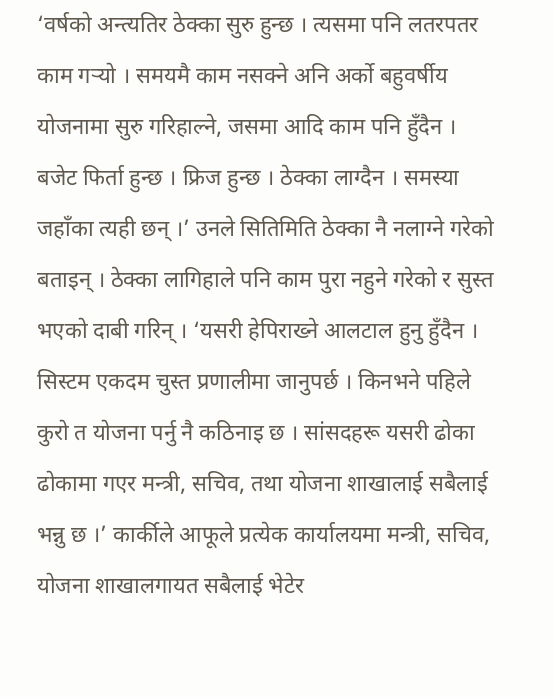‘वर्षको अन्त्यतिर ठेक्का सुरु हुन्छ । त्यसमा पनि लतरपतर काम गर्‍यो । समयमै काम नसक्ने अनि अर्को बहुवर्षीय योजनामा सुरु गरिहाल्ने, जसमा आदि काम पनि हुँदैन । बजेट फिर्ता हुन्छ । फ्रिज हुन्छ । ठेक्का लाग्दैन । समस्या जहाँका त्यही छन् ।’ उनले सितिमिति ठेक्का नै नलाग्ने गरेको बताइन् । ठेक्का लागिहाले पनि काम पुरा नहुने गरेको र सुस्त भएको दाबी गरिन् । ‘यसरी हेपिराख्ने आलटाल हुनु हुँदैन । सिस्टम एकदम चुस्त प्रणालीमा जानुपर्छ । किनभने पहिले कुरो त योजना पर्नु नै कठिनाइ छ । सांसदहरू यसरी ढोका ढोकामा गएर मन्त्री, सचिव, तथा योजना शाखालाई सबैलाई भन्नु छ ।’ कार्कीले आफूले प्रत्येक कार्यालयमा मन्त्री, सचिव, योजना शाखालगायत सबैलाई भेटेर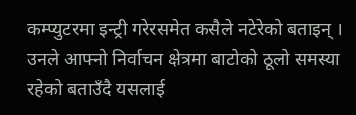कम्प्युटरमा इन्ट्री गरेरसमेत कसैले नटेरेको बताइन् । उनले आफ्नो निर्वाचन क्षेत्रमा बाटोको ठूलो समस्या रहेको बताउँदै यसलाई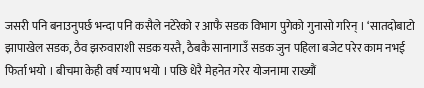जसरी पनि बनाउनुपर्छ भन्दा पनि कसैले नटेरेको र आफै सडक विभाग पुगेको गुनासो गरिन् । ‘सातदोबाटो झापाखेल सडक, ठैव झरुवाराशी सडक यस्तै, ठैबकै सानागाउँ सडक जुन पहिला बजेट परेर काम नभई फिर्ता भयो । बीचमा केही वर्ष ग्याप भयो । पछि धेरै मेहनेत गरेर योजनामा राख्यौं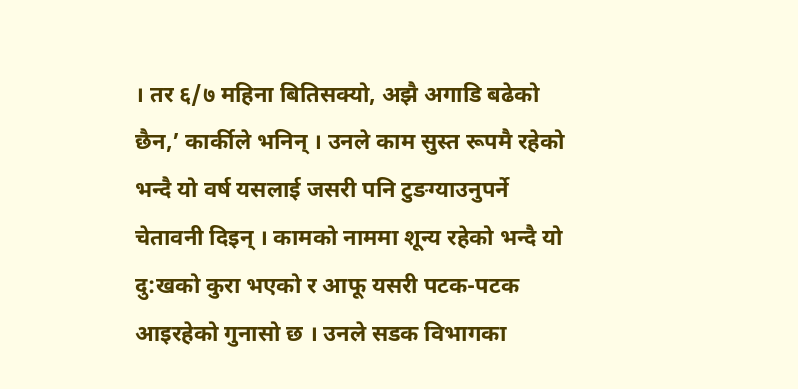। तर ६/७ महिना बितिसक्यो, अझै अगाडि बढेको छैन,’ कार्कीले भनिन् । उनले काम सुस्त रूपमै रहेको भन्दै यो वर्ष यसलाई जसरी पनि टुङग्याउनुपर्ने चेतावनी दिइन् । कामको नाममा शून्य रहेको भन्दै यो दु:खको कुरा भएको र आफू यसरी पटक-पटक आइरहेको गुनासो छ । उनले सडक विभागका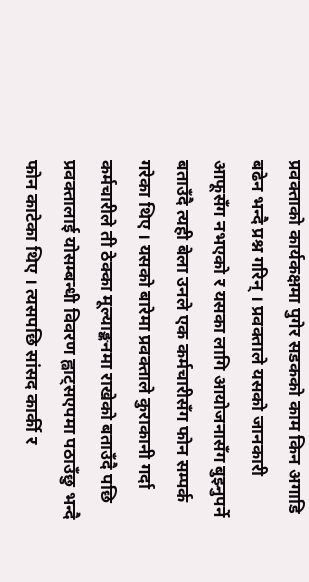प्रवक्ताको कार्यकक्षमा पुगेर सडकको काम किन अगाडि बढेन भन्दै प्रश्न गरिन् । प्रवक्ताले यसको जानकारी आफूसँग नभएको र यसका लागि आयोजनासँग बुझ्नुपर्ने बताउँदै त्यही बेला उनले एक कर्मचारीसँग फोन सम्पर्क गरेका थिए । यसको बारेमा प्रवक्ताले कुराकानी गर्दा कर्मचारीले ती ठेक्का मूल्याङ्कनमा राखेको बताउँदै पछि प्रवक्तालाई योसम्बन्धी विवरण ह्वाट्सएपमा पठाउँछु भन्दै फोन काटेका थिए । त्यसपछि सांसद कार्की र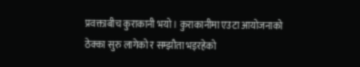प्रवक्ताबीच कुराकानी भयो । कुराकानीमा एउटा आयोजनाको ठेक्का सुरु लागेको र सम्झौता भइरहेको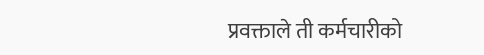प्रवक्ताले ती कर्मचारीको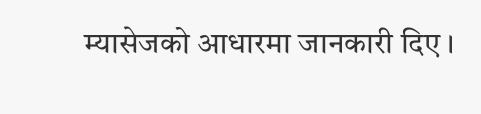म्यासेजको आधारमा जानकारी दिए ।